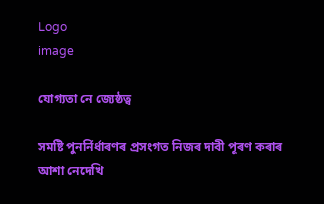Logo
image

যোগ্যতা নে জ্যেষ্ঠত্ব

সমষ্টি পুনৰ্নিৰ্ধাৰণৰ প্ৰসংগত নিজৰ দাবী পূৰণ কৰাৰ আশা নেদেখি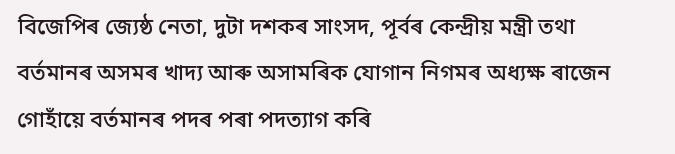বিজেপিৰ জ্যেষ্ঠ নেতা, দুটা দশকৰ সাংসদ, পূৰ্বৰ কেন্দ্ৰীয় মন্ত্ৰী তথা বৰ্তমানৰ অসমৰ খাদ্য আৰু অসামৰিক যোগান নিগমৰ অধ্যক্ষ ৰাজেন গোহাঁয়ে বৰ্তমানৰ পদৰ পৰা পদত্যাগ কৰি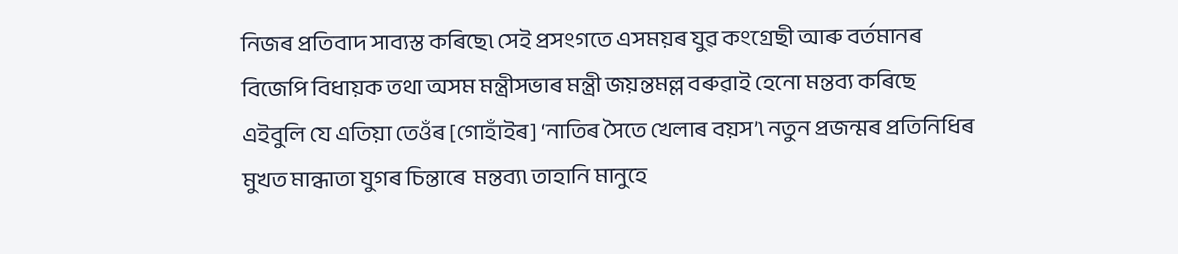নিজৰ প্ৰতিবাদ সাব্যস্ত কৰিছে৷ সেই প্ৰসংগতে এসময়ৰ যুৱ কংগ্ৰেছী আৰু বৰ্তমানৰ বিজেপি বিধায়ক তথা অসম মন্ত্ৰীসভাৰ মন্ত্ৰী জয়ন্তমল্ল বৰুৱাই হেনো মন্তব্য কৰিছে এইবুলি যে এতিয়া তেওঁৰ [গোহাঁইৰ] ‘নাতিৰ সৈতে খেলাৰ বয়স’৷ নতুন প্ৰজন্মৰ প্ৰতিনিধিৰ মুখত মান্ধাতা যুগৰ চিন্তাৰে  মন্তব্য৷ তাহানি মানুহে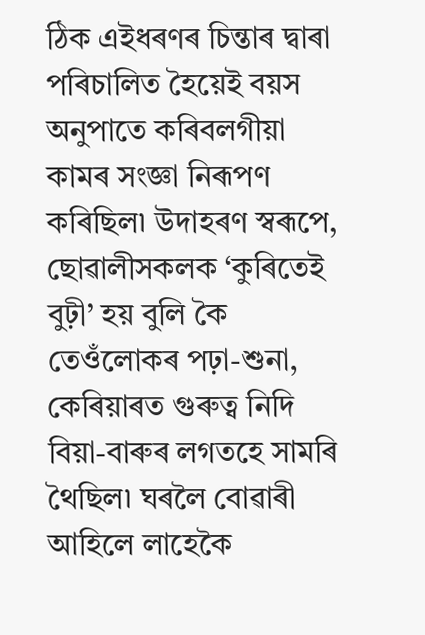ঠিক এইধৰণৰ চিন্তাৰ দ্বাৰা পৰিচালিত হৈয়েই বয়স অনুপাতে কৰিবলগীয়া কামৰ সংজ্ঞা নিৰূপণ কৰিছিল৷ উদাহৰণ স্বৰূপে, ছোৱালীসকলক ‘কুৰিতেই বুঢ়ী’ হয় বুলি কৈ তেওঁলোকৰ পঢ়া-শুনা, কেৰিয়াৰত গুৰুত্ব নিদি বিয়া-বাৰুৰ লগতহে সামৰি থৈছিল৷ ঘৰলৈ বোৱাৰী আহিলে লাহেকৈ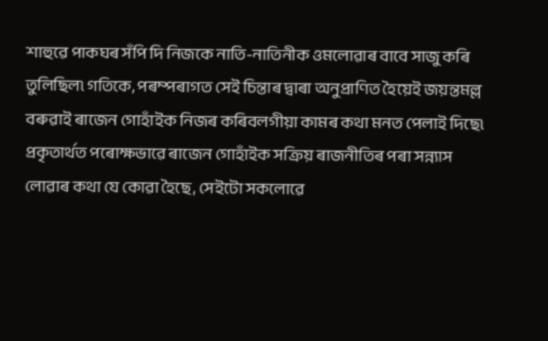শাহুৱে পাকঘৰ সঁপি দি নিজকে নাতি-নাতিনীক ওমলোৱাৰ বাবে সাজু কৰি তুলিছিল৷ গতিকে, পৰম্পৰাগত সেই চিন্তাৰ দ্বাৰা অনুপ্ৰাণিত হৈয়েই জয়ন্তমল্ল বৰুৱাই ৰাজেন গোহাঁইক নিজৰ কৰিবলগীয়া কামৰ কথা মনত পেলাই দিছে৷ প্ৰকৃতাৰ্থত পৰোক্ষভাৱে ৰাজেন গোহাঁইক সক্ৰিয় ৰাজনীতিৰ পৰা সন্ন্যাস লোৱাৰ কথা যে কোৱা হৈছে, সেইটো সকলোৱে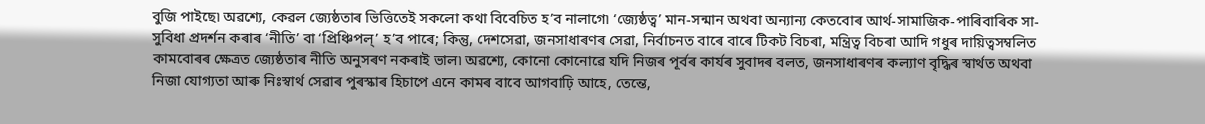বুজি পাইছে৷ অৱশ্যে, কেৱল জ্যেষ্ঠতাৰ ভিত্তিতেই সকলো কথা বিবেচিত হ’ব নালাগে৷ ‘জ্যেষ্ঠত্ব’ মান-সন্মান অথবা অন্যান্য কেতবোৰ আৰ্থ-সামাজিক-পাৰিবাৰিক সা-সুবিধা প্ৰদৰ্শন কৰাৰ ‘নীতি’ বা ‘প্ৰিঞ্চিপল্‌’ হ’ব পাৰে; কিন্তু, দেশসেৱা, জনসাধাৰণৰ সেৱা, নিৰ্বাচনত বাৰে বাৰে টিকট বিচৰা, মন্ত্ৰিত্ব বিচৰা আদি গধুৰ দায়িত্বসম্বলিত কামবোৰৰ ক্ষেত্ৰত জ্যেষ্ঠতাৰ নীতি অনুসৰণ নকৰাই ভাল৷ অৱশ্যে, কোনো কোনোৱে যদি নিজৰ পূৰ্বৰ কাৰ্যৰ সুবাদৰ বলত, জনসাধাৰণৰ কল্যাণ বৃদ্ধিৰ স্বাৰ্থত অথবা নিজা যোগ্যতা আৰু নিঃস্বাৰ্থ সেৱাৰ পুৰস্কাৰ হিচাপে এনে কামৰ বাবে আগবাঢ়ি আহে, তেন্তে,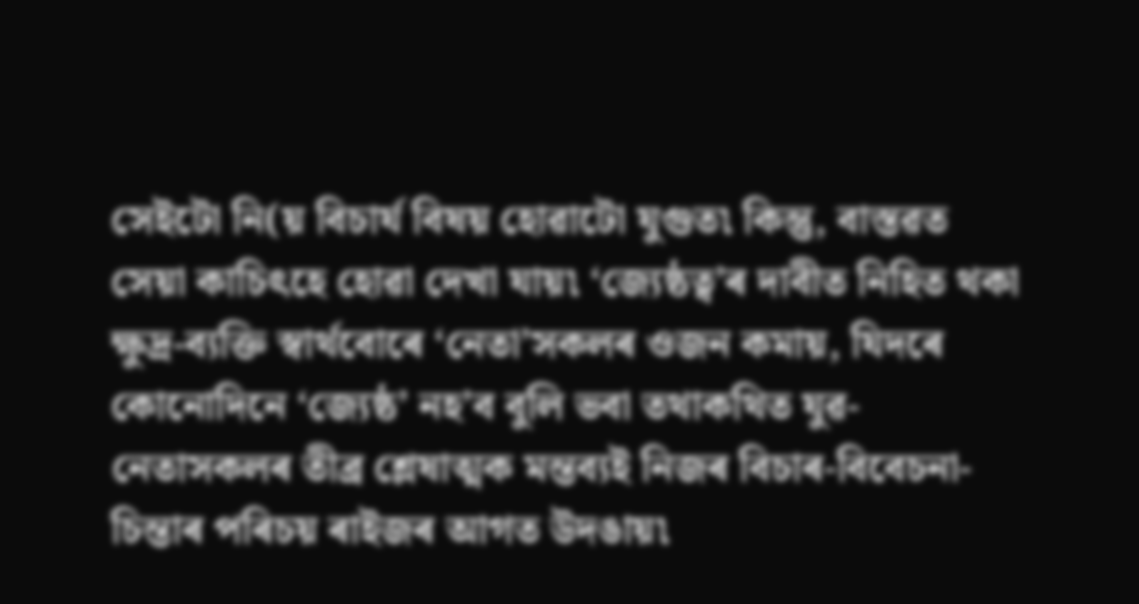সেইটো নি(য় বিচাৰ্য বিষয় হোৱাটো যুগুত৷ কিন্তু, বাস্তৱত সেয়া কাচিৎহে হোৱা দেখা যায়৷ ‘জ্যেষ্ঠত্ব’ৰ দাবীত নিহিত থকা ক্ষুদ্ৰ-ব্যক্তি স্বাৰ্থবোৰে ‘নেতা’সকলৰ ওজন কমায়, যিদৰে কোনোদিনে ‘জ্যেষ্ঠ’ নহ’ব বুলি ভবা তথাকথিত যুৱ-নেতাসকলৰ তীব্ৰ শ্লেষাত্মক মন্তব্যই নিজৰ বিচাৰ-বিবেচনা-চিন্তাৰ পৰিচয় ৰাইজৰ আগত উদঙায়৷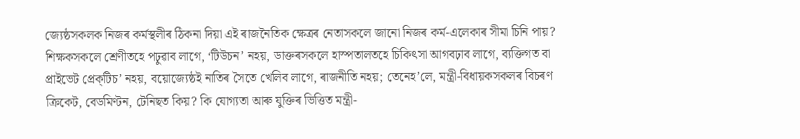জ্যেষ্ঠসকলক নিজৰ কৰ্মস্থলীৰ ঠিকনা দিয়া এই ৰাজনৈতিক ক্ষেত্ৰৰ নেতাসকলে জানো নিজৰ কৰ্ম-এলেকাৰ সীমা চিনি পায়? শিক্ষকসকলে শ্ৰেণীতহে পঢ়ুৱাব লাগে, ‘টিউচন’ নহয়, ডাক্তৰসকলে হাস্পতালতহে চিকিৎসা আগবঢ়াব লাগে, ব্যক্তিগত বা প্ৰাইভেট প্ৰেক্‌টিচ’ নহয়, বয়োজ্যেষ্ঠই নাতিৰ সৈতে খেলিব লাগে, ৰাজনীতি নহয়; তেনেহ’লে, মন্ত্ৰী-বিধায়কসকলৰ বিচৰণ ক্ৰিকেট, বেডমিণ্টন, টেনিছত কিয়? কি যোগ্যতা আৰু যুক্তিৰ ভিত্তিত মন্ত্ৰী-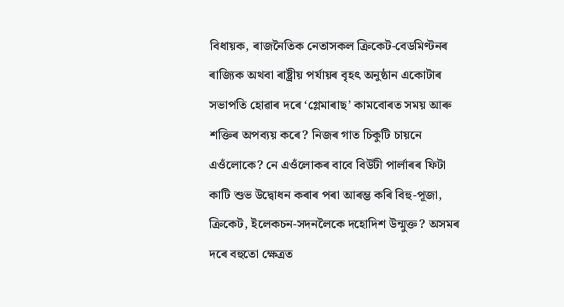বিধায়ক, ৰাজনৈতিক নেতাসকল ক্ৰিকেট-বেডমিণ্টনৰ ৰাজ্যিক অথবা ৰাষ্ট্ৰীয় পৰ্যায়ৰ বৃহৎ অনুষ্ঠান একোটাৰ সভাপতি হোৱাৰ দৰে ‘গ্লেমাৰাছ’ কামবোৰত সময় আৰু শক্তিৰ অপব্যয় কৰে? নিজৰ গাত চিকুটি চায়নে এওঁলোকে? নে এওঁলোকৰ বাবে বিউটী পাৰ্লাৰৰ ফিটা কাটি শুভ উদ্বোধন কৰাৰ পৰা আৰম্ভ কৰি বিহু-পূজা, ক্ৰিকেট, ইলেকচন-সদনলৈকে দহোদিশ উন্মুক্ত? অসমৰ দৰে বহুতো ক্ষেত্ৰত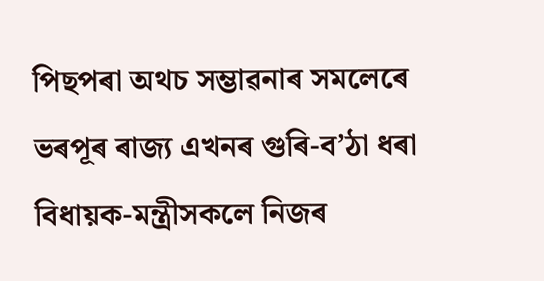পিছপৰা অথচ সম্ভাৱনাৰ সমলেৰে ভৰপূৰ ৰাজ্য এখনৰ গুৰি-ব’ঠা ধৰা বিধায়ক-মন্ত্ৰীসকলে নিজৰ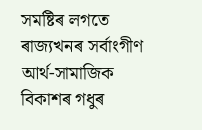সমষ্টিৰ লগতে ৰাজ্যখনৰ সৰ্বাংগীণ আৰ্থ-সামাজিক বিকাশৰ গধুৰ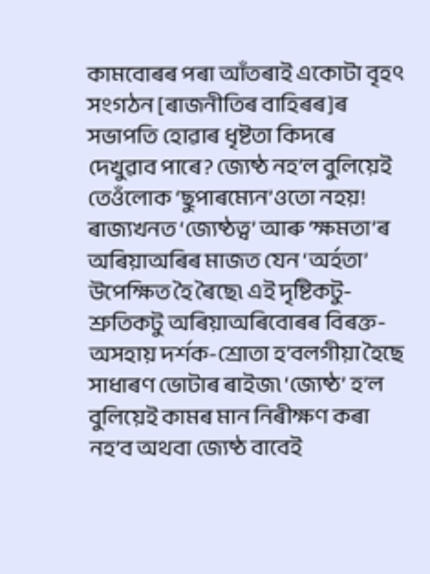কামবোৰৰ পৰা আঁতৰাই একোটা বৃহৎ সংগঠন [ৰাজনীতিৰ বাহিৰৰ]ৰ সভাপতি হোৱাৰ ধৃষ্টতা কিদৰে দেখুৱাব পাৰে? জ্যেষ্ঠ নহ’ল বুলিয়েই তেওঁলোক ‘ছুপাৰম্যেন’ওতো নহয়! ৰাজ্যখনত ‘জ্যেষ্ঠত্ব’ আৰু ‘ক্ষমতা’ৰ অৰিয়াঅৰিৰ মাজত যেন ‘অৰ্হতা’ উপেক্ষিত হৈ ৰৈছে৷ এই দৃষ্টিকটু-শ্ৰুতিকটু অৰিয়াঅৰিবোৰৰ বিৰক্ত-অসহায় দৰ্শক-শ্ৰোতা হ’বলগীয়া হৈছে সাধাৰণ ভোটাৰ ৰাইজ৷ ‘জ্যেষ্ঠ’ হ’ল বুলিয়েই কামৰ মান নিৰীক্ষণ কৰা নহ’ব অথবা জ্যেষ্ঠ বাবেই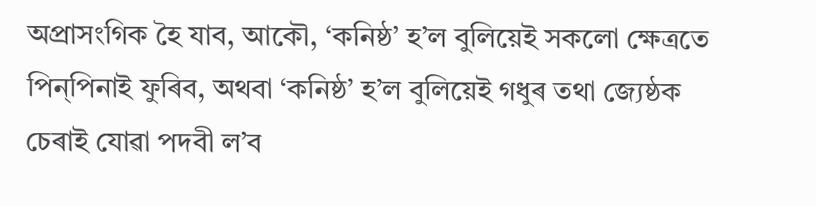অপ্ৰাসংগিক হৈ যাব, আকৌ, ‘কনিষ্ঠ’ হ’ল বুলিয়েই সকলো ক্ষেত্ৰতে পিন্‌পিনাই ফুৰিব, অথবা ‘কনিষ্ঠ’ হ’ল বুলিয়েই গধুৰ তথা জ্যেষ্ঠক চেৰাই যোৱা পদবী ল’ব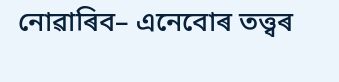নোৱাৰিব– এনেবোৰ তত্ত্বৰ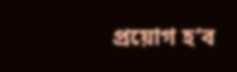প্ৰয়োগ হ’ব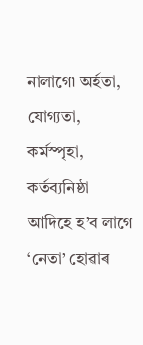নালাগে৷ অৰ্হতা, যোগ্যতা, কৰ্মস্পৃহা, কৰ্তব্যনিষ্ঠা আদিহে হ’ব লাগে ‘নেতা’ হোৱাৰ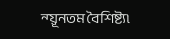ন্য়ূনতম বৈশিষ্ট্য৷